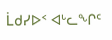ᒫᑯᓯᐅᑉ ᐊᒡᓚᖏᑦ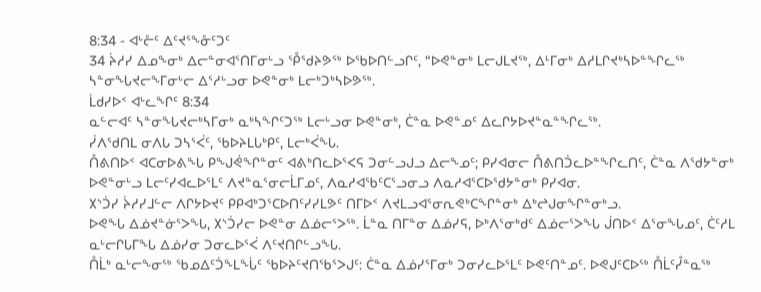8:34 - ᐊᒡᓔᑦ ᐃᑦᔪᕐᖕᓁᑦᑐᑦ
34 ᔩᓱᓯ ᐃᓄᖕᓂᒃ ᐃᓕᓐᓂᐊᕐᑎᒥᓂᒡᓗ ᕾᖁᔨᕗᖅ ᐅᖃᐅᑎᓪᓗᒋᑦ, “ᐅᕙᓐᓂᒃ ᒪᓕᒍᒪᔪᖅ, ᐃᒻᒥᓂᒃ ᐃᓱᒪᒋᔪᒃᓴᐅᓐᖏᓚᖅ ᓴᓐᓂᖓᔪᓕᖕᒥᓂᒡᓕ ᐃᕐᓱᒡᓗᓂ ᐅᕙᓐᓂᒃ ᒪᓕᒃᑐᒃᓴᐅᕗᖅ.
ᒫᑯᓯᐅᑉ ᐊᒡᓚᖏᑦ 8:34
ᓇᓪᓕᐊᑦ ᓴᓐᓂᖓᔪᓕᒃᓴᒥᓂᒃ ᓇᒃᓴᖏᑦᑐᖅ ᒪᓕᒡᓗᓂ ᐅᕙᓐᓂᒃ, ᑖᓐᓇ ᐅᕙᓐᓄᑦ ᐃᓚᒋᔭᐅᔪᓐᓇᓐᖏᓚᖅ.
ᓰᐱᖁᑎᒪ ᓂᐱᒐ ᑐᓴᕐᐹᑦ, ᖃᐅᔨᒪᒐᒃᑭᑦ, ᒪᓕᒃᐹᖓ.
ᑍᕕᑎᐅᑉ ᐊᑕᓂᐅᕕᖓ ᑭᖑᕚᖏᓐᓂᑦ ᐊᕕᒃᑎᓚᐅᕐᐸᕋ ᑐᓂᓪᓗᒍᓗ ᐃᓕᖕᓄᑦ; ᑭᓯᐊᓂᓕ ᑍᕕᑎᑑᓚᐅᓐᖏᓚᑎᑦ, ᑖᓐᓇ ᐱᖁᔭᓐᓂᒃ ᐅᕙᓐᓂᒡᓗ ᒪᓕᑦᓯᐊᓚᐅᕐᒪᑦ ᐱᔪᓐᓇᕐᓂᓕᒫᒥᓄᑦ, ᐱᓇᓱᐊᖃᑦᑕᕐᓗᓂᓗ ᐱᓇᓱᐊᕐᑕᐅᖁᔭᓐᓂᒃ ᑭᓯᐊᓂ.
᙭ᔅᑑᓯ ᔩᓱᓯᒧᓪᓕ ᐱᒋᔭᐅᔪᑦ ᑭᑭᐊᒃᑐᕐᑕᐅᑎᑦᓯᓯᒪᕗᑦ ᑎᒥᐅᑉ ᐱᔪᒪᓗᐊᕐᓂᕆᕙᒃᑕᖏᓐᓂᒃ ᐃᒃᖠᒍᓂᖏᓐᓂᒃᓗ.
ᐅᕙᖓ ᐃᓅᔪᓐᓃᕐᐳᖓ, ᙭ᔅᑑᓯᓕ ᐅᕙᓐᓂ ᐃᓅᓕᕐᐳᖅ. ᒫᓐᓇ ᑎᒥᓐᓂ ᐃᓅᓯᕋ, ᐅᒃᐱᕐᓂᒃᑯᑦ ᐃᓅᓕᕐᐳᖓ ᒎᑎᐅᑉ ᐃᕐᓂᖓᓄᑦ, ᑖᑦᓱᒪ ᓇᒡᓕᒋᒐᒥᖓ ᐃᓅᓯᓂ ᑐᓂᓚᐅᕐᐹ ᐱᑦᔪᑎᒋᓪᓗᖓ.
ᑍᒫᒃ ᓇᒡᓕᖕᓂᖅ ᖃᓄᐃᑦᑑᖕᒪᖔᑦ ᖃᐅᔨᑦᔪᑎᖃᕐᐳᒍᑦ: ᑖᓐᓇ ᐃᓅᓯᕐᒥᓂᒃ ᑐᓂᓯᓚᐅᕐᒪᑦ ᐅᕙᑦᑎᓐᓄᑦ. ᐅᕙᒍᑦᑕᐅᖅ ᑍᒫᑦᓮᓐᓇᖅ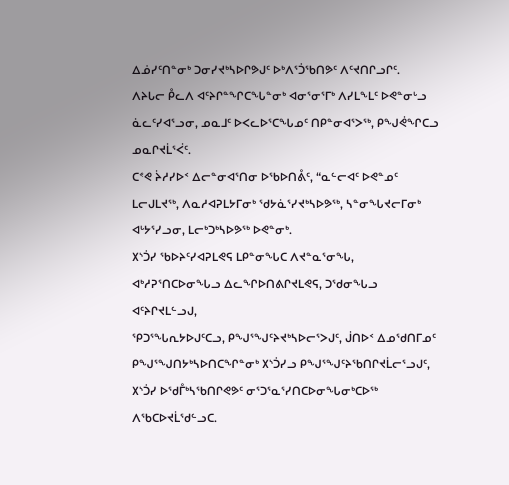ᐃᓅᓯᑦᑎᓐᓂᒃ ᑐᓂᓯᔪᒃᓴᐅᒋᕗᒍᑦ ᐅᒃᐱᕐᑑᖃᑎᕗᑦ ᐱᑦᔪᑎᒋᓗᒋᑦ.
ᐱᔨᒐᓕ ᑬᓚᐱ ᐊᑦᔨᒋᓐᖏᑕᖓᓐᓂᒃ ᐊᓂᕐᓂᕐᒥᒃ ᐱᓯᒪᖕᒪᑦ ᐅᕙᓐᓂᒡᓗ ᓈᓚᑦᓯᐊᕐᓗᓂ, ᓄᓇᒧᑦ ᐅᐸᓚᐅᕐᑕᖓᓄᑦ ᑎᑭᓐᓂᐊᕐᐳᖅ, ᑭᖑᕚᖏᑕᓗ ᓄᓇᒋᔪᒫᕐᐹᑦ.
ᑕᕝᕙ ᔩᓱᓯᐅᑉ ᐃᓕᓐᓂᐊᕐᑎᓂ ᐅᖃᐅᑎᕔᑦ, “ᓇᓪᓕᐊᑦ ᐅᕙᓐᓄᑦ ᒪᓕᒍᒪᔪᖅ, ᐱᓇᓱᐊᕈᒪᔭᒥᓂᒃ ᖁᔭᓈᕐᓯᔪᒃᓴᐅᕗᖅ, ᓴᓐᓂᖓᔪᓕᒥᓂᒃ ᐊᒡᔭᕐᓯᓗᓂ, ᒪᓕᒃᑐᒃᓴᐅᕗᖅ ᐅᕙᓐᓂᒃ.
᙭ᔅᑑᓯ ᖃᐅᔨᑦᓯᐊᕈᒪᕙᕋ ᒪᑭᓐᓂᖓᑕ ᐱᔪᓐᓇᕐᓂᖓ, ᐊᒃᓱᕈᕐᑎᑕᐅᓂᖓᓗ ᐃᓚᖏᐅᑎᕕᒋᔪᒪᕙᕋ, ᑐᖁᓂᖓᓗ ᐊᑦᔨᒋᔪᒪᓪᓗᒍ,
ᕿᑐᕐᖓᕆᔭᐅᒍᑦᑕᓗ, ᑭᖑᕐᖑᑦᔨᔪᒃᓴᐅᓕᕐᐳᒍᑦ, ᒎᑎᐅᑉ ᐃᓄᖁᑎᒥᓄᑦ ᑭᖑᕐᖑᑎᔭᒃᓴᐅᑎᑕᖏᓐᓂᒃ ᙭ᔅᑑᓯᓗ ᑭᖑᕐᖑᑦᔨᖃᑎᒋᔪᒫᓕᕐᓗᒍᑦ, ᙭ᔅᑑᓯ ᐅᖁᒤᒃᓴᖃᑎᒋᕙᕗᑦ ᓂᕐᑐᕐᓇᕐᓯᑎᑕᐅᓂᖓᓂᒃᑕᐅᖅ ᐱᖃᑕᐅᔪᒫᖁᓪᓗᑕ.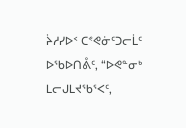ᔩᓱᓯᐅᑉ ᑕᕝᕙᓃᑦᑐᓕᒫᑦ ᐅᖃᐅᑎᕔᑦ, “ᐅᕙᓐᓂᒃ ᒪᓕᒍᒪᔪᖃᕐᐸᑦ,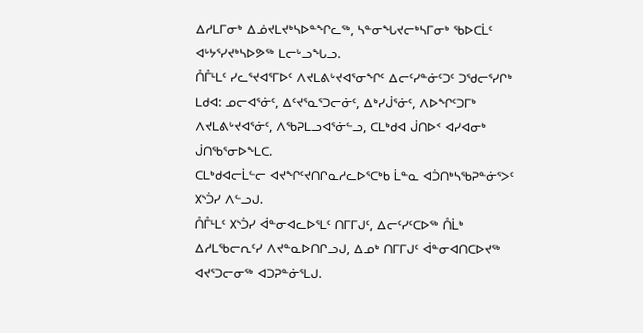ᐃᓱᒪᒥᓂᒃ ᐃᓅᔪᒪᔪᒃᓴᐅᓐᖏᓚᖅ, ᓴᓐᓂᖓᔪᓕᒃᓴᒥᓂᒃ ᖃᐅᑕᒫᑦ ᐊᒡᔭᕐᓯᔪᒃᓴᐅᕗᖅ ᒪᓕᒡᓗᖓᓗ.
ᑍᒤᒻᒪᑦ ᓯᓚᕐᔪᐊᕐᒥᐅᑦ ᐱᔪᒪᕕᒡᔪᐊᕐᓂᖏᑦ ᐃᓕᑦᓯᓐᓃᑦᑐᑦ ᑐᖁᓕᕐᓯᒋᒃ ᒪᑯᐊ: ᓄᓕᐊᕐᓃᑦ, ᐃᑦᔪᕐᓇᕐᑐᓕᓃᑦ, ᐃᒃᓯᒎᕐᓃᑦ, ᐱᐅᖏᑦᑐᒥᒃ ᐱᔪᒪᕕᒡᔪᐊᕐᓃᑦ, ᐱᖃᕈᒪᓗᐊᕐᓃᓪᓗ, ᑕᒪᒃᑯᐊ ᒎᑎᐅᑉ ᐊᓯᐊᓂᒃ ᒎᑎᖃᕐᓂᐅᖕᒪᑕ.
ᑕᒪᒃᑯᐊᓕᒫᓪᓕ ᐊᔪᖏᑦᔪᑎᒋᓇᓱᓚᐅᕐᑕᒃᑲ ᒫᓐᓇ ᐊᑑᑎᒃᓴᖃᕈᓐᓃᕐᐳᑦ ᙭ᔅᑑᓯ ᐱᓪᓗᒍ.
ᑍᒤᒻᒪᑦ ᙭ᔅᑑᓯ ᐋᓐᓂᐊᓚᐅᕐᒪᑦ ᑎᒥᒥᒍᑦ, ᐃᓕᑦᓯᑦᑕᐅᖅ ᑍᒫᒃ ᐃᓱᒪᖃᓕᕆᑦᓯ ᐱᔪᓐᓇᐅᑎᒋᓗᒍ, ᐃᓄᒃ ᑎᒥᒥᒍᑦ ᐋᓐᓂᐊᑎᑕᐅᔪᖅ ᐊᔪᕐᑐᓕᓂᖅ ᐊᑐᕈᓐᓃᕐᒪᒍ.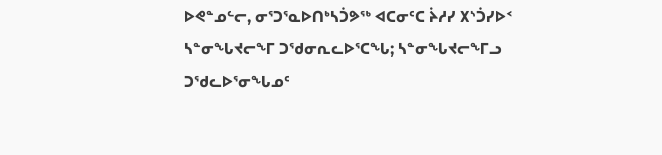ᐅᕙᓐᓄᓪᓕ, ᓂᕐᑐᕐᓇᐅᑎᒃᓴᑑᕗᖅ ᐊᑕᓂᑦᑕ ᔩᓱᓯ ᙭ᔅᑑᓯᐅᑉ ᓴᓐᓂᖓᔪᓕᖕᒥ ᑐᖁᓂᕆᓚᐅᕐᑕᖓ; ᓴᓐᓂᖓᔪᓕᖕᒥᓗ ᑐᖁᓚᐅᕐᓂᖓᓄᑦ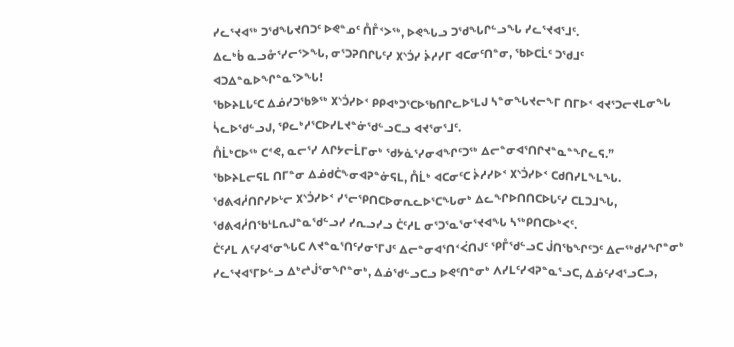ᓯᓚᕐᔪᐊᖅ ᑐᖁᖓᔪᑎᑐᑦ ᐅᕙᓐᓄᑦ ᑍᒤᑉᐳᖅ, ᐅᕙᖓᓗ ᑐᖁᖓᒋᓪᓗᖓ ᓯᓚᕐᔪᐊᕐᒧᑦ.
ᐃᓚᒃᑳ ᓇᓗᓁᕐᓯᓕᕐᐳᖓ, ᓂᕐᑐᕈᑎᒋᒐᑦᓯ ᙭ᔅᑑᓯ ᔩᓱᓯᒥ ᐊᑕᓂᑦᑎᓐᓂ, ᖃᐅᑕᒫᑦ ᑐᖁᒧᑦ ᐊᑐᐃᓐᓇᐅᖏᓐᓇᕐᐳᖓ!
ᖃᐅᔨᒪᒐᑦᑕ ᐃᓅᓯᑐᖃᕗᖅ ᙭ᔅᑑᓯᐅᑉ ᑭᑭᐊᒃᑐᕐᑕᐅᖃᑎᒋᓚᐅᕐᒪᒍ ᓴᓐᓂᖓᔪᓕᖕᒥ ᑎᒥᐅᑉ ᐊᔪᕐᑐᓕᔪᒪᓂᖓ ᓵᓚᐅᖁᓪᓗᒍ, ᕿᓚᒃᓱᕐᑕᐅᓯᒪᔪᓐᓃᖁᓪᓗᑕᓗ ᐊᔪᕐᓂᕐᒧᑦ.
ᑍᒫᒃᑕᐅᖅ ᑕᕝᕙ, ᓇᓕᕐᓯ ᐱᒋᔭᓕᒫᒥᓂᒃ ᖁᔭᓈᕐᓯᓂᐊᖏᑦᑐᖅ ᐃᓕᓐᓂᐊᕐᑎᒋᔪᓐᓇᓐᖏᓚᕋ.”
ᖃᐅᔨᒪᓕᕋᒪ ᑎᒥᓐᓂ ᐃᓅᑯᑖᖕᓂᐊᕈᓐᓃᕋᒪ, ᑍᒫᒃ ᐊᑕᓂᑦᑕ ᔩᓱᓯᐅᑉ ᙭ᔅᑑᓯᐅᑉ ᑕᑯᑎᓯᒪᖕᒪᖓ.
ᖁᕕᐊᓲᑎᒋᓯᐅᒡᓕ ᙭ᔅᑑᓯᐅᑉ ᓯᕐᓕᕿᑎᑕᐅᓂᕆᓚᐅᕐᑕᖓᓂᒃ ᐃᓚᖏᐅᑎᑎᑕᐅᒐᑦᓯ ᑕᒪᑐᒧᖓ, ᖁᕕᐊᓲᑎᖃᒻᒪᕆᒍᓐᓇᖁᓪᓗᓯ ᓯᕆᓗᓯᓗ ᑖᑦᓱᒪ ᓂᕐᑐᕐᓇᕐᓂᕐᔪᐊᖓ ᓴᖅᑭᑎᑕᐅᒃᐸᑦ.
ᑖᑦᓱᒪ ᐱᑦᓯᐊᕐᓂᖓᑕ ᐱᔪᓐᓇᕐᑎᑦᓯᓂᕐᒥᒍᑦ ᐃᓕᓐᓂᐊᕐᑎᑉᐹᑎᒍᑦ ᕿᒤᖁᓪᓗᑕ ᒎᑎᖃᖏᑦᑐᑦ ᐃᓕᖅᑯᓯᖏᓐᓂᒃ ᓯᓚᕐᔪᐊᕐᒥᐅᓪᓗ ᐃᒃᖠᒎᕐᓂᖏᓐᓂᒃ, ᐃᓅᖁᓪᓗᑕᓗ ᐅᕙᑦᑎᓐᓂᒃ ᐱᓯᒪᑦᓯᐊᕈᓐᓇᕐᓗᑕ, ᐃᓅᑦᓯᐊᕐᓗᑕᓗ,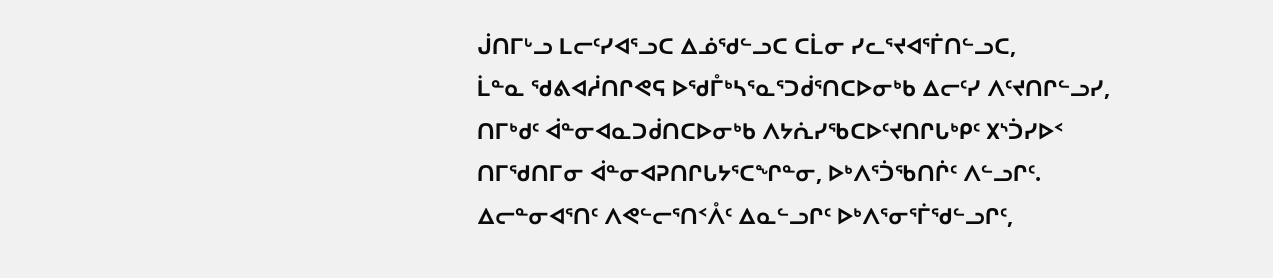ᒎᑎᒥᒡᓗ ᒪᓕᑦᓯᐊᕐᓗᑕ ᐃᓅᖁᓪᓗᑕ ᑕᒫᓂ ᓯᓚᕐᔪᐊᕐᒦᑎᓪᓗᑕ,
ᒫᓐᓇ ᖁᕕᐊᓲᑎᒋᕙᕋ ᐅᖁᒤᒃᓴᕐᓇᕐᑐᑰᕐᑎᑕᐅᓂᒃᑲ ᐃᓕᑦᓯ ᐱᑦᔪᑎᒋᓪᓗᓯ, ᑎᒥᒃᑯᑦ ᐋᓐᓂᐊᓇᑐᑰᑎᑕᐅᓂᒃᑲ ᐱᔭᕇᓯᖃᑕᐅᑦᔪᑎᒋᒐᒃᑭᑦ ᙭ᔅᑑᓯᐅᑉ ᑎᒥᖁᑎᒥᓂ ᐋᓐᓂᐊᕈᑎᒋᒐᔭᕐᑕᖏᓐᓂ, ᐅᒃᐱᕐᑑᖃᑎᒌᑦ ᐱᓪᓗᒋᑦ.
ᐃᓕᓐᓂᐊᕐᑎᑦ ᐱᕙᓪᓕᕐᑎᑉᐰᑦ ᐃᓇᓪᓗᒋᑦ ᐅᒃᐱᕐᓂᕐᒦᖁᓪᓗᒋᑦ,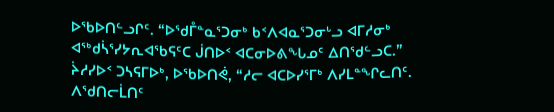ᐅᖃᐅᑎᓪᓗᒋᑦ. “ᐅᖁᒤᓐᓇᕐᑐᓂᒃ ᑲᑉᐱᐊᓇᕐᑐᓂᒡᓗ ᐊᒥᓱᓂᒃ ᐊᖅᑯᓵᕐᓯᔭᕆᐊᖃᕋᑦᑕ ᒎᑎᐅᑉ ᐊᑕᓂᐅᕕᖓᓄᑦ ᐃᑎᖁᓪᓗᑕ.”
ᔩᓱᓯᐅᑉ ᑐᓴᕋᒥᐅᒃ, ᐅᖃᐅᑎᕚ, “ᓱᓕ ᐊᑕᐅᓯᕐᒥᒃ ᐱᓯᒪᓐᖏᓚᑎᑦ. ᐱᖁᑎᓕᒫᑎᑦ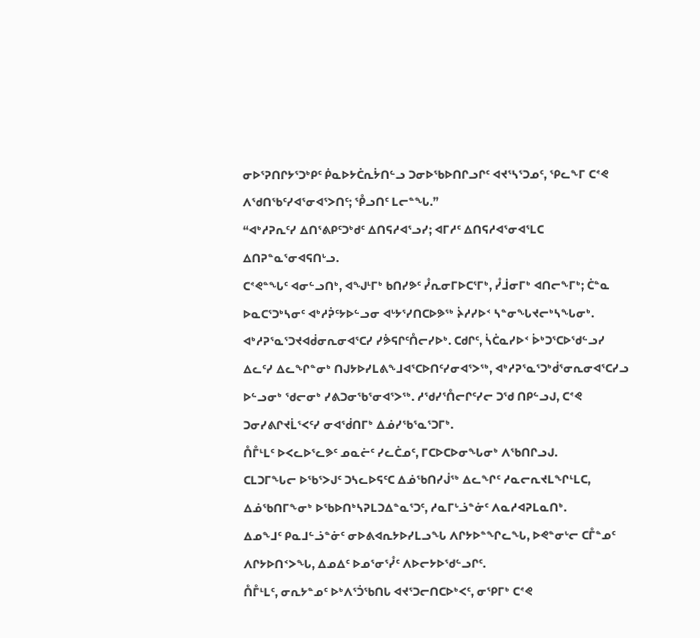ᓂᐅᕐᕈᑎᒋᔭᕐᑐᒃᑭᑦ ᑮᓇᐅᔭᑖᕆᔮᑎᓪᓗ ᑐᓂᐅᖃᐅᑎᒋᓗᒋᑦ ᐊᔪᕐᓴᕐᑐᓄᑦ, ᕿᓚᖕᒥ ᑕᕝᕙ ᐱᖁᑎᖃᑦᓯᐊᕐᓂᐊᕐᐳᑎᑦ; ᕾᓗᑎᑦ ᒪᓕᓐᖓ.”
“ᐊᒃᓱᕈᕆᑦᓯ ᐃᑎᕐᕕᑭᑦᑐᒃᑯᑦ ᐃᑎᕋᓱᐊᕐᓗᓯ; ᐊᒥᓱᑦ ᐃᑎᕋᓱᐊᕐᓂᐊᕐᒪᑕ ᐃᑎᕈᓐᓇᕐᓂᐊᕋᑎᒡᓗ.
ᑕᕝᕙᓐᖓᑦ ᐊᓂᓪᓗᑎᒃ, ᐊᖑᒻᒥᒃ ᑲᑎᓯᕗᑦ ᓮᕆᓂᒥᐅᑕᕐᒥᒃ, ᓮᒨᓂᒥᒃ ᐊᑎᓕᖕᒥᒃ; ᑖᓐᓇ ᐅᓇᑕᕐᑐᒃᓴᓂᑦ ᐊᒃᓱᕉᑦᔭᐅᓪᓗᓂ ᐊᒡᔭᕐᓯᑎᑕᐅᕗᖅ ᔩᓱᓯᐅᑉ ᓴᓐᓂᖓᔪᓕᒃᓴᖓᓂᒃ.
ᐊᒃᓱᕈᕐᓇᕐᑐᔪᐊᑰᓂᕆᓂᐊᕐᑕᓯ ᓯᕘᕋᒋᑦᑍᓕᓯᐅᒃ. ᑕᑯᒋᑦ, ᓵᑖᓇᓯᐅᑉ ᐆᒃᑐᕐᑕᐅᖁᓪᓗᓯ ᐃᓚᑦᓯ ᐃᓚᖏᓐᓂᒃ ᑎᒍᔭᐅᓯᒪᕕᖕᒧᐊᕐᑕᐅᑎᑦᓯᓂᐊᕐᐳᖅ, ᐊᒃᓱᕈᕐᓇᕐᑐᒃᑰᕐᓂᕆᓂᐊᕐᑕᓯᓗ ᐅᓪᓗᓂᒃ ᖁᓕᓂᒃ ᓯᕕᑐᓂᖃᕐᓂᐊᕐᐳᖅ. ᓱᖁᓯᕐᑍᓕᒋᑦᓯᓕ ᑐᖁ ᑎᑭᓪᓗᒍ, ᑕᕝᕙ ᑐᓂᓯᕕᒋᔪᒫᕐᐸᑦᓯ ᓂᐊᖂᑎᒥᒃ ᐃᓅᓯᖃᕐᓇᕐᑐᒥᒃ.
ᑍᒤᒻᒪᑦ ᐅᐸᓚᐅᕐᓚᕗᑦ ᓄᓇᓖᑦ ᓯᓚᑖᓄᑦ, ᒥᑕᐅᑕᐅᓂᖓᓂᒃ ᐱᖃᑎᒋᓗᒍ.
ᑕᒪᑐᒥᖓᓕ ᐅᖃᕐᐳᒍᑦ ᑐᓴᓚᐅᕋᑦᑕ ᐃᓅᖃᑎᓯᒎᖅ ᐃᓚᖏᑦ ᓱᓇᓕᕆᔪᒪᖏᒻᒪᑕ, ᐃᓅᖃᑎᒥᖕᓂᒃ ᐅᖃᐅᑎᒃᓴᕈᒪᑐᐃᓐᓇᕐᑐᑦ, ᓱᓇᒥᒡᓘᓐᓃᑦ ᐱᓇᓱᐊᕈᒪᓇᑎᒃ.
ᐃᓄᖕᒧᑦ ᑭᓇᒧᓪᓘᓐᓃᑦ ᓂᐅᕕᐊᕆᔭᐅᓯᒪᓗᖓ ᐱᒋᔭᐅᓐᖏᓚᖓ, ᐅᕙᓐᓂᒡᓕ ᑕᒤᓐᓄᑦ ᐱᒋᔭᐅᑎᑉᐳᖓ, ᐃᓄᐃᑦ ᐅᓄᕐᓂᕐᓮᑦ ᐱᐅᓕᔭᐅᖁᓪᓗᒋᑦ.
ᑍᒤᒻᒪᑦ, ᓂᕆᔭᓐᓄᑦ ᐅᒃᐱᕐᑑᖃᑎᒐ ᐊᔪᕐᑐᓕᑎᑕᐅᒃᐸᑦ, ᓂᕿᒥᒃ ᑕᕝᕙ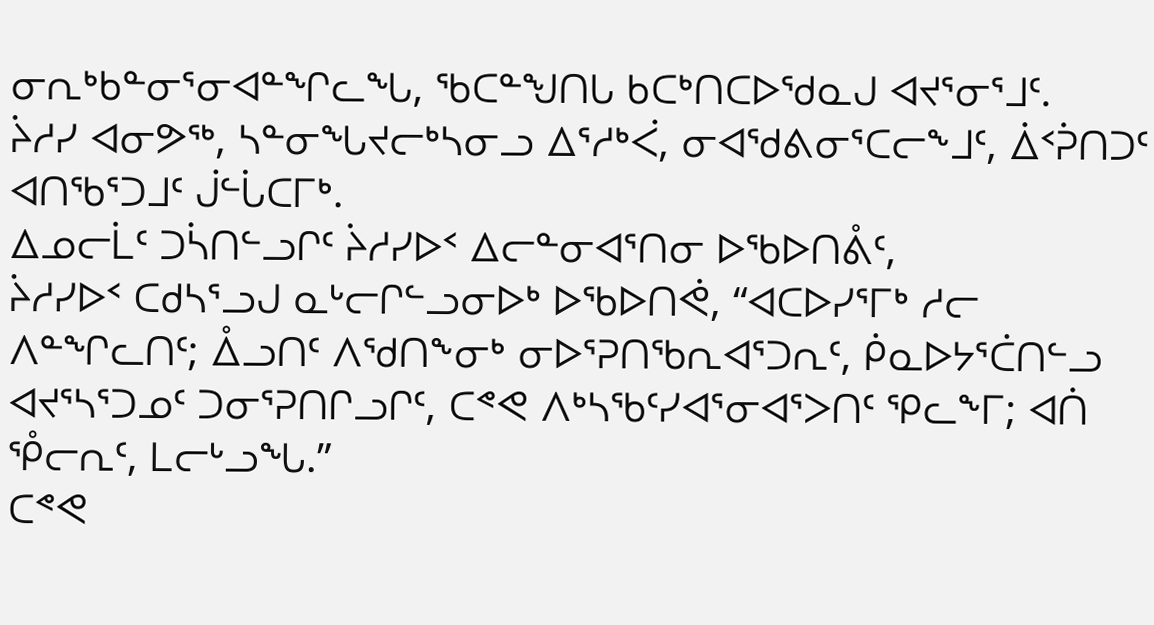ᓂᕆᒃᑲᓐᓂᕐᓂᐊᓐᖏᓚᖓ, ᖃᑕᓐᖑᑎᒐ ᑲᑕᒃᑎᑕᐅᖁᓇᒍ ᐊᔪᕐᓂᕐᒧᑦ.
ᔩᓱᓯ ᐊᓂᕗᖅ, ᓴᓐᓂᖓᔪᓕᒃᓴᓂᓗ ᐃᕐᓱᒃᐹ, ᓂᐊᖁᕕᓂᕐᑕᓕᖕᒧᑦ, ᐄᑉᕉᑎᑐᑦ ᐊᑎᖃᕐᑐᒧᑦ ᒎᓪᒑᑕᒥᒃ.
ᐃᓄᓕᒫᑦ ᑐᓵᑎᓪᓗᒋᑦ ᔩᓱᓯᐅᑉ ᐃᓕᓐᓂᐊᕐᑎᓂ ᐅᖃᐅᑎᕔᑦ,
ᔩᓱᓯᐅᑉ ᑕᑯᓴᕐᓗᒍ ᓇᒡᓕᒋᓪᓗᓂᐅᒃ ᐅᖃᐅᑎᕚ, “ᐊᑕᐅᓯᕐᒥᒃ ᓱᓕ ᐱᓐᖏᓚᑎᑦ; ᐂᓗᑎᑦ ᐱᖁᑎᖕᓂᒃ ᓂᐅᕐᕈᑎᖃᕆᐊᕐᑐᕆᑦ, ᑮᓇᐅᔭᕐᑖᑎᓪᓗ ᐊᔪᕐᓴᕐᑐᓄᑦ ᑐᓂᕐᕈᑎᒋᓗᒋᑦ, ᑕᕝᕙ ᐱᒃᓴᖃᑦᓯᐊᕐᓂᐊᕐᐳᑎᑦ ᕿᓚᖕᒥ; ᐊᑏ ᕾᓕᕆᑦ, ᒪᓕᒡᓗᖓ.”
ᑕᕝᕙ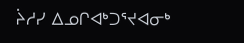ᔩᓱᓯ ᐃᓄᒋᐊᒃᑐᕐᔪᐊᓂᒃ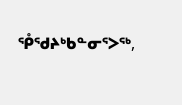ᕾᖁᔨᒃᑲᓐᓂᕐᐳᖅ,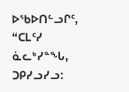ᐅᖃᐅᑎᓪᓗᒋᑦ, “ᑕᒪᑦᓯ ᓈᓚᒃᓯᓐᖓ, ᑐᑭᓯᓗᓯᓗ: